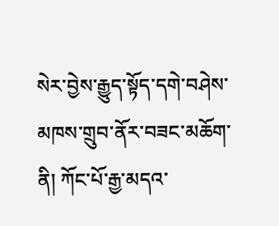སེར་བྱེས་རྒྱུད་སྟོད་དགེ་བཤེས་མཁས་གྲུབ་ནོར་བཟང་མཆོག་ནི། ཀོང་པོ་རྒྱ་མདའ་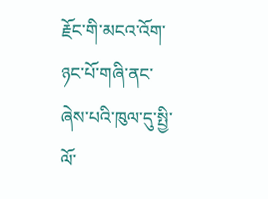རྗོང་གི་མངའ་འོག་ཉང་པོ་གཞི་ནང་ཞེས་པའི་ཁུལ་དུ་སྤྱི་ལོ་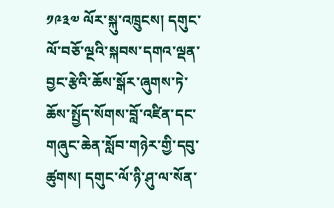༡༩༣༧ ལོར་སྐུ་འཁྲུངས། དགུང་ལོ་བཅོ་ལྔའི་སྐབས་དགའ་ལྡན་བྱང་རྩེའི་ཆོས་སྒོར་ཞུགས་ཏེ་ཆོས་སྤྱོད་སོགས་བློ་འཛིན་དང་གཞུང་ཆེན་སློབ་གཉེར་གྱི་དབུ་ཚུགས། དགུང་ལོ་ཉི་ཤུ་ལ་སོན་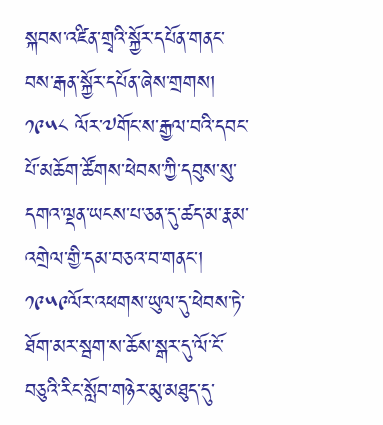སྐབས་འཛིན་གྲྭའི་སྐྱོར་དཔོན་གནང་བས་རྒན་སྐྱོར་དཔོན་ཞེས་གྲགས། ༡༩༥༨ ལོར་༧གོང་ས་རྒྱལ་བའི་དབང་པོ་མཆོག་ཚོགས་ཕེབས་ཀྱི་དབུས་སུ་དགའ་ལྡན་ཡངས་པ་ཅན་དུ་ཚད་མ་རྣམ་འགྲེལ་གྱི་དམ་བཅའ་བ་གནང་། ༡༩༥༩ལོར་འཕགས་ཡུལ་དུ་ཕེབས་ཏེ་ཐོག་མར་སྦག་ས་ཆོས་སྒར་དུ་ལོ་ངོ་བཅུའི་རིང་སློབ་གཉེར་མུ་མཐུད་དུ་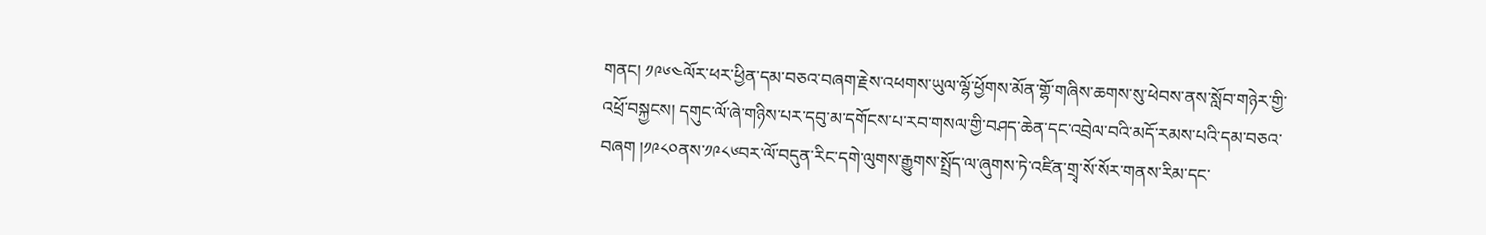གནང། ༡༩༦༤ལོར་ཕར་ཕྱིན་དམ་བཅའ་བཞག་རྗེས་འཕགས་ཡུལ་ལྷོ་ཕྱོགས་མོན་གྷོ་གཞིས་ཆགས་སུ་ཕེབས་ནས་སློབ་གཉེར་གྱི་འཕྲོ་བསྐྱངས། དགུང་ལོ་ཞེ་གཉིས་པར་དབུ་མ་དགོངས་པ་རབ་གསལ་གྱི་བཤད་ཆེན་དང་འབྲེལ་བའི་མདོ་རམས་པའི་དམ་བཅའ་བཞག །༡༩༨༠ནས་༡༩༨༦བར་ལོ་བདུན་རིང་དགེ་ལུགས་རྒྱུགས་སྤྲོད་ལ་ཞུགས་ཏེ་འཛིན་གྲྭ་སོ་སོར་གནས་རིམ་དང་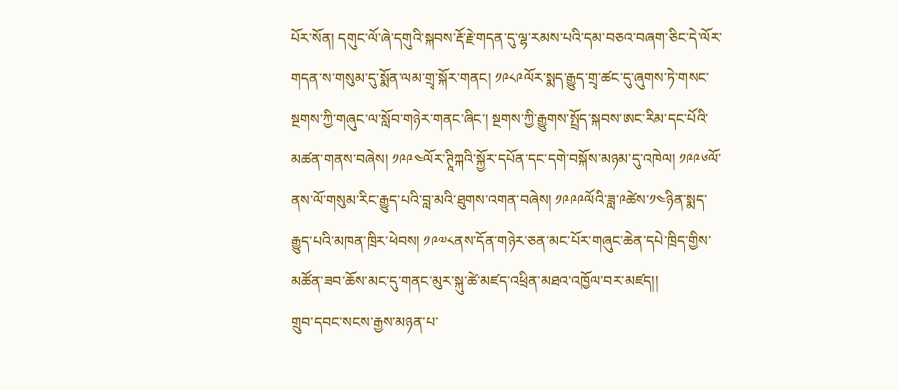པོར་སོན། དགུང་ལོ་ཞེ་དགུའི་སྐབས་རྡོ་རྗེ་གདན་དུ་ལྷ་རམས་པའི་དམ་བཅའ་བཞག་ཅིང་དེ་ལོར་གདན་ས་གསུམ་དུ་སྨོན་ལམ་གྲྭ་སྐོར་གནང། ༡༩༨༩ལོར་སྨད་རྒྱུད་གྲྭ་ཚང་དུ་ཞུགས་ཏེ་གསང་སྔགས་ཀྱི་གཞུང་ལ་སློབ་གཉེར་གནང་ཞིང་། སྔགས་ཀྱི་རྒྱུགས་སྤྲོད་སྐབས་ཨང་རིམ་དང་པོའི་མཚན་གནས་བཞེས། ༡༩༩༤ལོར་ཊཱིཀྐའི་སྐྱོར་དཔོན་དང་དགེ་བསྐོས་མཉམ་དུ་འཁེལ། ༡༩༩༦ལོ་ནས་ལོ་གསུམ་རིང་རྒྱུད་པའི་བླ་མའི་ཐུགས་འགན་བཞེས། ༡༩༩༩ལོའི་ཟླ་༩ཚེས་༡༤ཉིན་སྨད་རྒྱུད་པའི་མཁན་ཁྲིར་ཕེབས། ༡༩༧༨ནས་དོན་གཉེར་ཅན་མང་པོར་གཞུང་ཆེན་དཔེ་ཁྲིད་གྱིས་མཚོན་ཟབ་ཆོས་མང་དུ་གནང་མུར་སྐུ་ཚེ་མཛད་འཕྲིན་མཐའ་འཁྱོལ་བར་མཛད།།
གྲུབ་དབང་སངས་རྒྱས་མཉན་པ་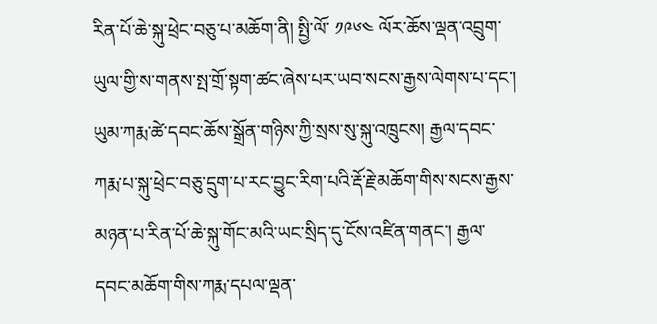རིན་པོ་ཆེ་སྐུ་ཕྲེང་བཅུ་པ་མཆོག་ནི། སྤྱི་ལོ་ ༡༩༦༤ ལོར་ཆོས་ལྡན་འབྲུག་ཡུལ་གྱི་ས་གནས་སྤ་གྲོ་སྟག་ཚང་ཞེས་པར་ཡབ་སངས་རྒྱས་ལེགས་པ་དང་། ཡུམ་ཀརྨ་ཚེ་དབང་ཆོས་སྒྲོན་གཉིས་ཀྱི་སྲས་སུ་སྐུ་འཁྲུངས། རྒྱལ་དབང་ཀརྨ་པ་སྐུ་ཕྲེང་བཅུ་དྲུག་པ་རང་བྱུང་རིག་པའི་རྡོ་རྗེ་མཆོག་གིས་སངས་རྒྱས་མཉན་པ་རིན་པོ་ཆེ་སྐུ་གོང་མའི་ཡང་སྲིད་དུ་ངོས་འཛིན་གནང་། རྒྱལ་དབང་མཆོག་གིས་ཀརྨ་དཔལ་ལྡན་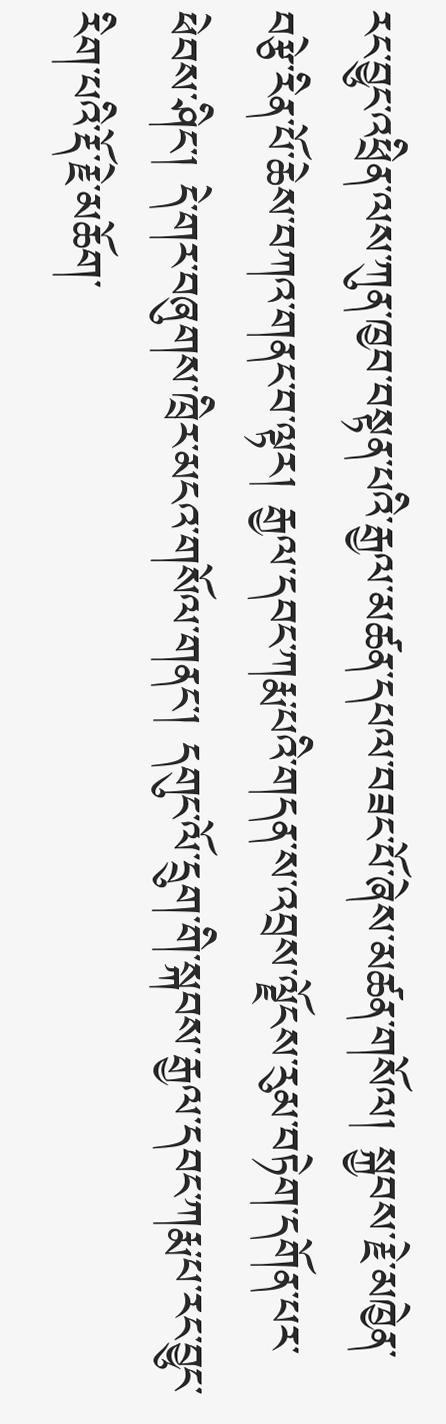རང་བྱུང་འཕྲིན་ལས་ཀུན་ཁྱབ་བསྟན་པའི་རྒྱལ་མཚན་དཔལ་བཟང་པོ་ཞེས་མཚན་གསོལ། སྐྱབས་རྗེ་མཁྱེན་བརྩེ་རིན་པོ་ཆེས་བཀའ་གནང་བ་ལྟར། རྒྱལ་དབང་ཀརྨ་པའི་གདན་ས་འབྲས་ལྗོངས་རུམ་བཏེག་དགོན་པར་ཕེབས་ཤིང་། དེ་གར་བཞུགས་ཁྲིར་མངའ་གསོལ་གནང་། དགུང་ལོ་དྲུག་གི་སྐབས་རྒྱལ་དབང་ཀརྨ་པ་རང་བྱུང་རིག་པའི་རྡོ་རྗེ་མཆོག་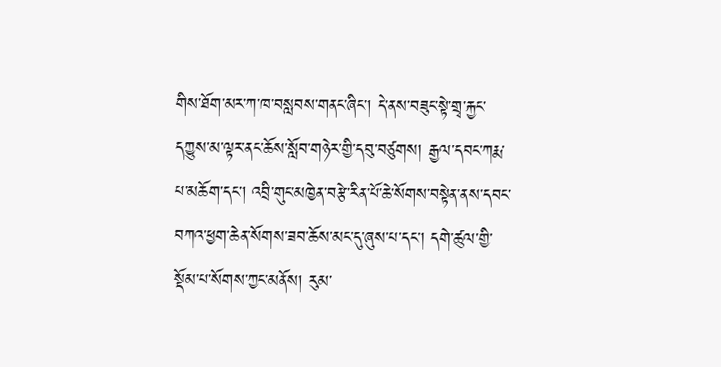གིས་ཐོག་མར་ཀ་ཁ་བསླབས་གནང་ཞིང་། དེ་ནས་བཟུང་སྟེ་གྲྭ་རྐྱང་དཀྱུས་མ་ལྟར་ནང་ཆོས་སློབ་གཉེར་གྱི་དབུ་བཙུགས། རྒྱལ་དབང་ཀརྨ་པ་མཆོག་དང་། འབྲི་གུང་མཁྱེན་བརྩེ་རིན་པོ་ཆེ་སོགས་བསྟེན་ནས་དབང་བཀའ་ཕྱག་ཆེན་སོགས་ཟབ་ཆོས་མང་དུ་ཞུས་པ་དང་། དགེ་ཚུལ་གྱི་སྡོམ་པ་སོགས་ཀྱང་མནོས། རུམ་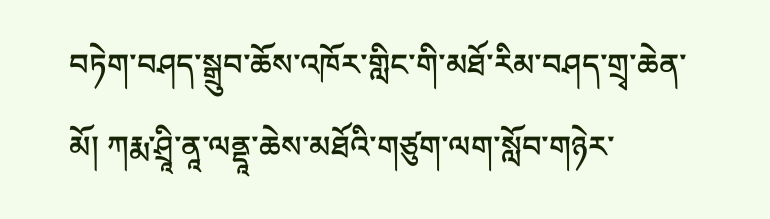བཏེག་བཤད་སྒྲུབ་ཆོས་འཁོར་གླིང་གི་མཐོ་རིམ་བཤད་གྲྭ་ཆེན་མོ། ཀརྨ་ཤྲཱི་ནཱ་ལནྡཱ་ཆེས་མཐོའི་གཙུག་ལག་སློབ་གཉེར་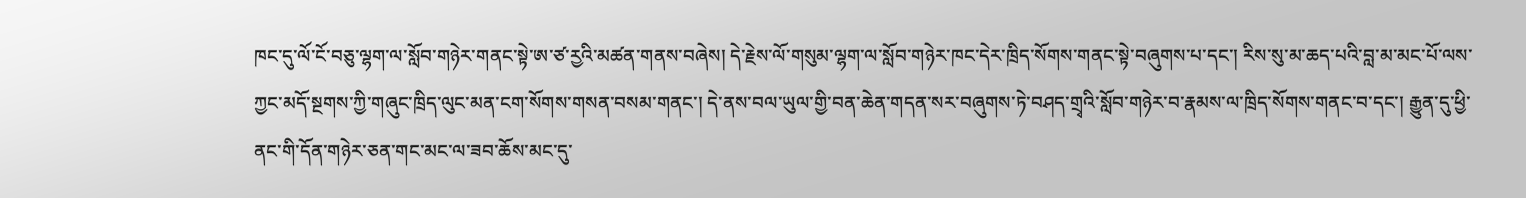ཁང་དུ་ལོ་ངོ་བཅུ་ལྷག་ལ་སློབ་གཉེར་གནང་སྟེ་ཨ་ཙ་རྱའི་མཚན་གནས་བཞེས། དེ་རྗེས་ལོ་གསུམ་ལྷག་ལ་སློབ་གཉེར་ཁང་དེར་ཁྲིད་སོགས་གནང་སྟེ་བཞུགས་པ་དང་། རིས་སུ་མ་ཆད་པའི་བླ་མ་མང་པོ་ལས་ཀྱང་མདོ་སྔགས་ཀྱི་གཞུང་ཁྲིད་ལུང་མན་ངག་སོགས་གསན་བསམ་གནང་། དེ་ནས་བལ་ཡུལ་གྱི་བན་ཆེན་གདན་སར་བཞུགས་ཏེ་བཤད་གྲྭའི་སློབ་གཉེར་བ་རྣམས་ལ་ཁྲིད་སོགས་གནང་བ་དང་། རྒྱུན་དུ་ཕྱི་ནང་གི་དོན་གཉེར་ཅན་གང་མང་ལ་ཟབ་ཆོས་མང་དུ་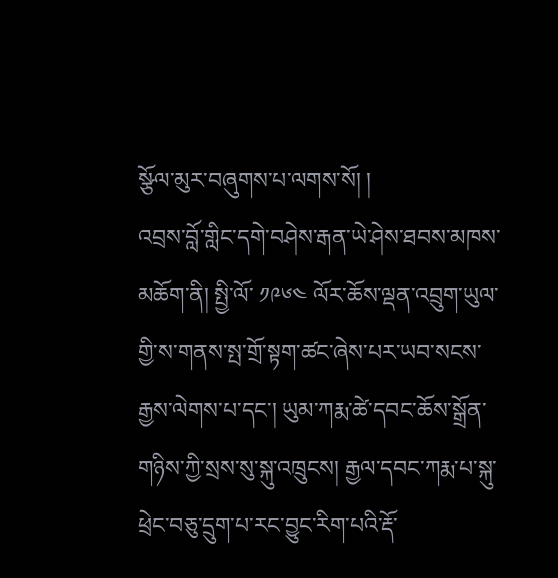སྩོལ་མུར་བཞུགས་པ་ལགས་སོ། །
འབྲས་བློ་གླིང་དགེ་བཤེས་རྒན་ཡེ་ཤེས་ཐབས་མཁས་མཆོག་ནི། སྤྱི་ལོ་ ༡༩༦༤ ལོར་ཆོས་ལྡན་འབྲུག་ཡུལ་གྱི་ས་གནས་སྤ་གྲོ་སྟག་ཚང་ཞེས་པར་ཡབ་སངས་རྒྱས་ལེགས་པ་དང་། ཡུམ་ཀརྨ་ཚེ་དབང་ཆོས་སྒྲོན་གཉིས་ཀྱི་སྲས་སུ་སྐུ་འཁྲུངས། རྒྱལ་དབང་ཀརྨ་པ་སྐུ་ཕྲེང་བཅུ་དྲུག་པ་རང་བྱུང་རིག་པའི་རྡོ་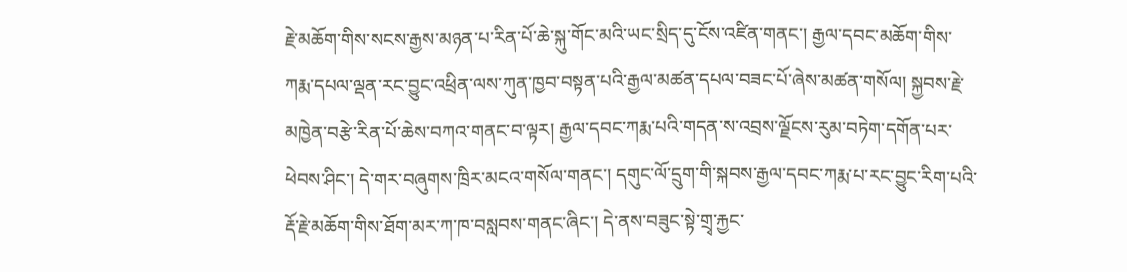རྗེ་མཆོག་གིས་སངས་རྒྱས་མཉན་པ་རིན་པོ་ཆེ་སྐུ་གོང་མའི་ཡང་སྲིད་དུ་ངོས་འཛིན་གནང་། རྒྱལ་དབང་མཆོག་གིས་ཀརྨ་དཔལ་ལྡན་རང་བྱུང་འཕྲིན་ལས་ཀུན་ཁྱབ་བསྟན་པའི་རྒྱལ་མཚན་དཔལ་བཟང་པོ་ཞེས་མཚན་གསོལ། སྐྱབས་རྗེ་མཁྱེན་བརྩེ་རིན་པོ་ཆེས་བཀའ་གནང་བ་ལྟར། རྒྱལ་དབང་ཀརྨ་པའི་གདན་ས་འབྲས་ལྗོངས་རུམ་བཏེག་དགོན་པར་ཕེབས་ཤིང་། དེ་གར་བཞུགས་ཁྲིར་མངའ་གསོལ་གནང་། དགུང་ལོ་དྲུག་གི་སྐབས་རྒྱལ་དབང་ཀརྨ་པ་རང་བྱུང་རིག་པའི་རྡོ་རྗེ་མཆོག་གིས་ཐོག་མར་ཀ་ཁ་བསླབས་གནང་ཞིང་། དེ་ནས་བཟུང་སྟེ་གྲྭ་རྐྱང་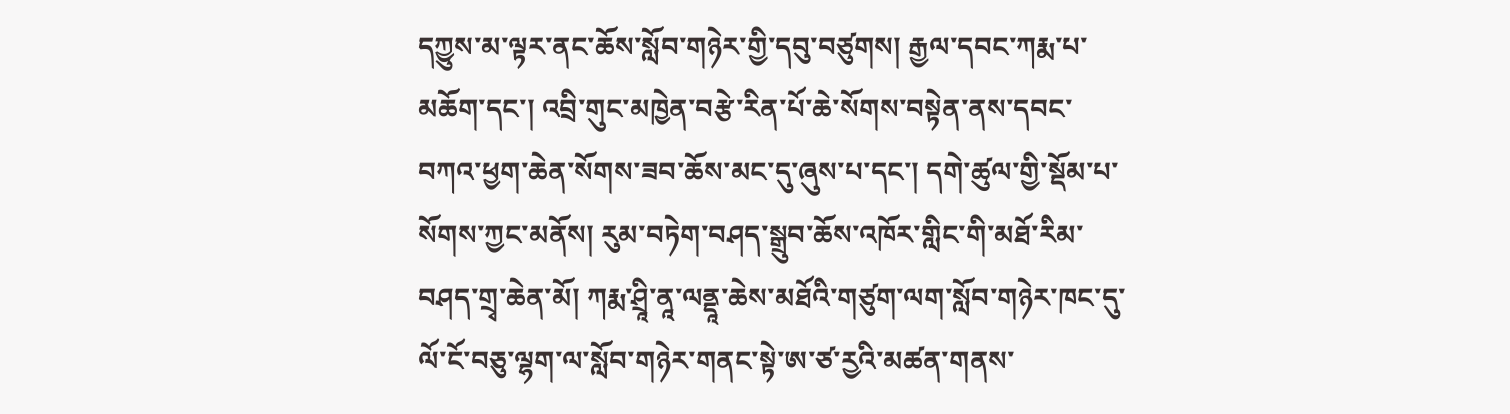དཀྱུས་མ་ལྟར་ནང་ཆོས་སློབ་གཉེར་གྱི་དབུ་བཙུགས། རྒྱལ་དབང་ཀརྨ་པ་མཆོག་དང་། འབྲི་གུང་མཁྱེན་བརྩེ་རིན་པོ་ཆེ་སོགས་བསྟེན་ནས་དབང་བཀའ་ཕྱག་ཆེན་སོགས་ཟབ་ཆོས་མང་དུ་ཞུས་པ་དང་། དགེ་ཚུལ་གྱི་སྡོམ་པ་སོགས་ཀྱང་མནོས། རུམ་བཏེག་བཤད་སྒྲུབ་ཆོས་འཁོར་གླིང་གི་མཐོ་རིམ་བཤད་གྲྭ་ཆེན་མོ། ཀརྨ་ཤྲཱི་ནཱ་ལནྡཱ་ཆེས་མཐོའི་གཙུག་ལག་སློབ་གཉེར་ཁང་དུ་ལོ་ངོ་བཅུ་ལྷག་ལ་སློབ་གཉེར་གནང་སྟེ་ཨ་ཙ་རྱའི་མཚན་གནས་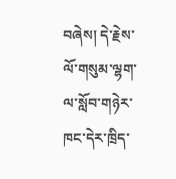བཞེས། དེ་རྗེས་ལོ་གསུམ་ལྷག་ལ་སློབ་གཉེར་ཁང་དེར་ཁྲིད་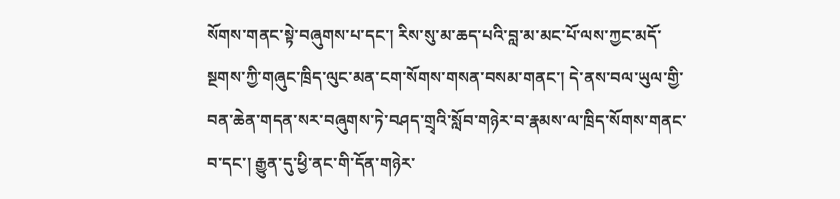སོགས་གནང་སྟེ་བཞུགས་པ་དང་། རིས་སུ་མ་ཆད་པའི་བླ་མ་མང་པོ་ལས་ཀྱང་མདོ་སྔགས་ཀྱི་གཞུང་ཁྲིད་ལུང་མན་ངག་སོགས་གསན་བསམ་གནང་། དེ་ནས་བལ་ཡུལ་གྱི་བན་ཆེན་གདན་སར་བཞུགས་ཏེ་བཤད་གྲྭའི་སློབ་གཉེར་བ་རྣམས་ལ་ཁྲིད་སོགས་གནང་བ་དང་། རྒྱུན་དུ་ཕྱི་ནང་གི་དོན་གཉེར་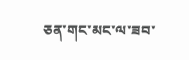ཅན་གང་མང་ལ་ཟབ་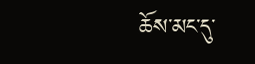ཆོས་མང་དུ་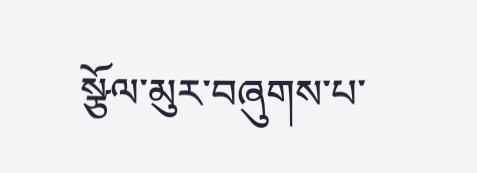སྩོལ་མུར་བཞུགས་པ་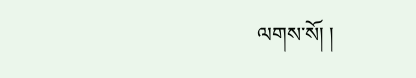ལགས་སོ། །